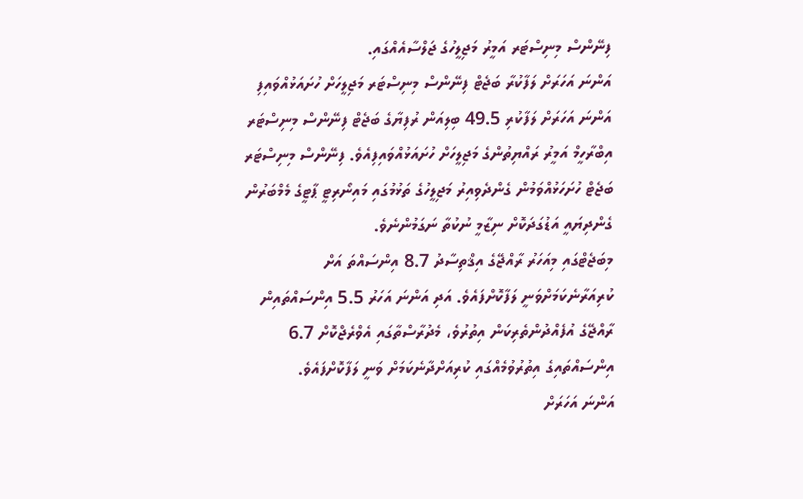ފިނޭންސް މިނިސްޓަރ އަމީރު މަޖިލީހުގެ ޖަލްސާއެއްގައި.
އަންނަ އަހަރަށް ލަފާކުރާ ބަޖެޓް ފިނޭންސް މިނިސްޓަރ މަޖިލީހަށް ހުށައަޅުއްވައިފި
އަންނަ އަހަރަށް ލަފާކުރި 49.5 ބިލިއަން ރުފިޔާގެ ބަޖެޓް ފިނޭންސް މިނިސްޓަރ އިބްރާހީމް އަމީރު ރައްޔިތުންގެ މަޖިލީހަށް ހުށައަޅުއްވައިފިއެވެ. ފިނޭންސް މިނިސްޓަރ ބަޖެޓް ހުށަހަޅުއްވަމުން ގެންދެވިއިރު މަޖިލީހުގެ ތަޅުމުގައި މައިނޯރިޓީ ޕާޓީގެ މެމްބަރުން ގެންދިޔައީ އަޑުގަދަކޮށް ނިޒާމީ ނުކުތާ ނަގަމުންނެވެ.
މިބަޖެޓްގައި މިއަހަރު ރާއްޖޭގެ އިޤްތިސާދު 8.7 އިންސައްތަ އަށް ކުރިއަރާނެކަމަށްވަނީ ލަފާކޮށްފައެވެ. އަދި އަންނަ އަހަރު 5.5 އިންސައްތައިން ރާއްޖޭގެ އުފެއްދުންތެރިކަން އިތުރުވެ، މެދުރާސްތާގައި އެވްރެޖްކޮށް 6.7 އިންސައްތައިގެ އިތުރުވުމެއްގައި ކުރިއަށްދާނެކަމަށް ވަނީ ލަފާކޮށްފައެވެ.
އަންނަ އަހަރަށް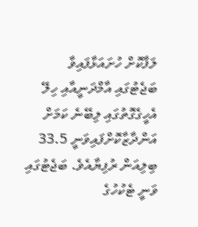ލަފާކޮށް ހުށައަޅާފައިވާ ބަޖެޓުގައި އާމްދަނީއާއި ހިލޭ އެހީގެގޮތުގައި ލިބޭނެ ކަމަށް އަންދާޒާކޮށްފައިވަނީ 33.5 ބިލިއަން ރުފިޔާއެވެ. ބަޖެޓުގައި ވަނީ ޓެކުހުގެ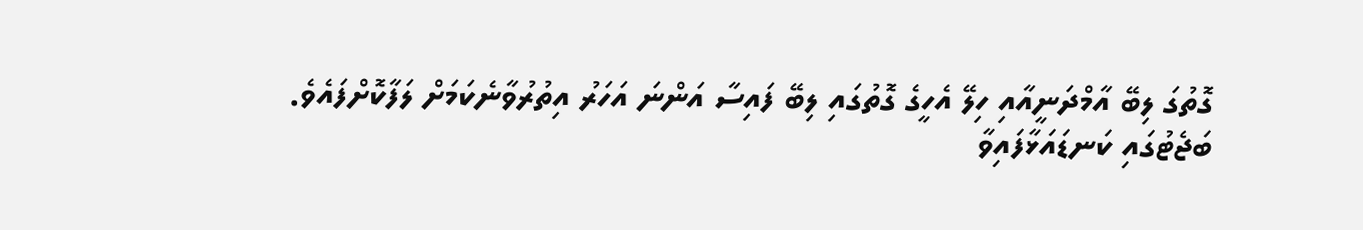ގޮތުގަ ލިބޭ އާމްދަނީއާއި ހިލޭ އެހީގެ ގޮތުގައި ލިބޭ ފައިސާ އަންނަ އަހަރު އިތުރުވާނެކަމަށް ލަފާކޮށްފައެވެ.
ބަޖެޓުގައި ކަނޑައަޅާފައިވާ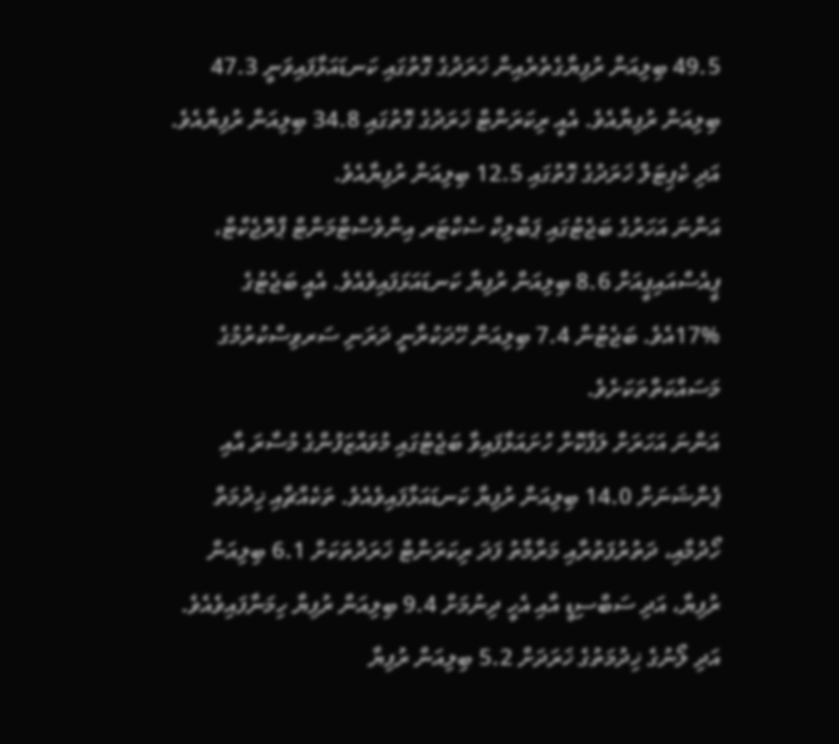49.5 ބިލިއަން ރުފިޔާގެތެރެއިން ޚަރަދުގެ ގޮތުގައި ކަނޑައަޅާފައިވަނީ 47.3 ބިލިއަން ރުފިޔާއެވެ. އެއީ ރިކަރަންޓް ޚަރަދުގެ ގޮތުގައި 34.8 ބިލިއަން ރުފިޔާއެވެ. އަދި ކެޕިޓަލް ޚަރަދުގެ ގޮތުގައި 12.5 ބިލިއަން ރުފިޔާއެވެ.
އަންނަ އަހަރުގެ ބަޖެޓުގައި ޕަބްލިކް ސެކްޓަރ އިންވެސްޓްމަންޓް ޕްރޮޖެކްޓް، ޕީއެސްއައިޕީއަށް 8.6 ބިލިއަން ރުފިޔާ ކަނޑައަޅަފައިވެއެވެ. އެއީ ބަޖެޓުގެ %17އެވެ. ބަޖެޓުން 7.4 ބިލިއަން ހޭދަކުރާނީ ދަރަނި ސަރވިސްކުރުމުގެ މަސައްކަތްތަކަށެވެ.
އަންނަ އަހަރަށް ލަފާކޮށް ހުށައަޅާފައިވާ ބަޖެޓުގައި މުވައްޒަފުންގެ މުސާރަ އާއި ޕެންޝަނަށް 14.0 ބިލިއަން ރުފިޔާ ކަނޑައަޅާފައިވެއެވެ. ތަކެއްޗާއި ޚިދުމަތް ހޯދުމާއި، ދަތުރުފަތުރާއި މަރާމާތު ފަދަ ރިކަރަންޓް ޚަރަދުތަކަށް 6.1 ބިލިއަން ރުފިޔާ، އަދި ސަބްސިޑީ އާއި އެހީ ދިނުމަށް 9.4 ބިލިއަން ރުފިޔާ ހިމަނާފައިވެއެވެ. އަދި ލޯނުގެ ޚިދުމަތުގެ ޚަރަދަށް 5.2 ބިލިއަން ރުފިޔާ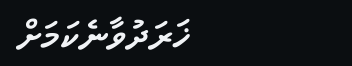ޚަރަދުވާނެކަމަށް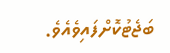ބަޖެޓުކޮށްފައިވެއެވެ.